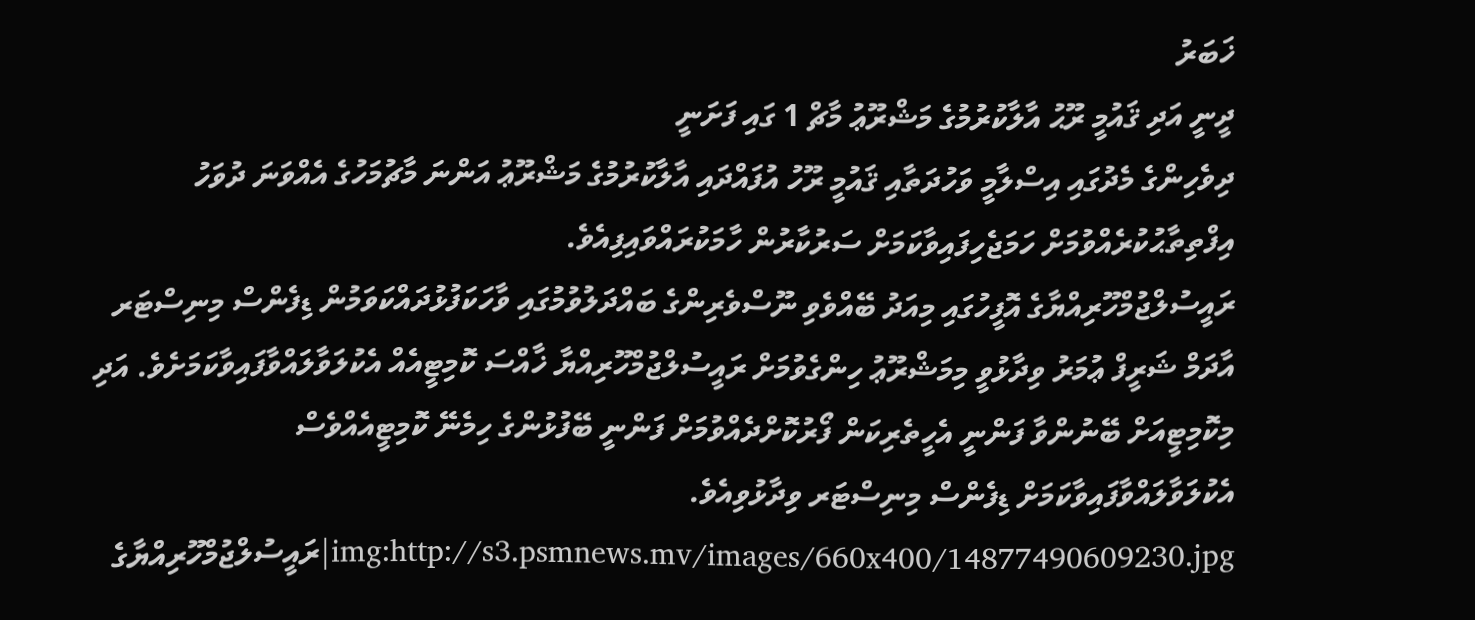ޚަބަރު
ދީނީ އަދި ޤައުމީ ރޫޙު އާލާކުރުމުގެ މަޝްރޫޢު މާޗް 1 ގައި ފަށަނީ
ދިވެހިންގެ މެދުގައި އިސްލާމީ ވަހުދަތާއި ޤައުމީ ރޫހު އުފައްދައި އާލާކުރުމުގެ މަޝްރޫޢު އަންނަ މާޗުމަހުގެ އެއްވަނަ ދުވަހު އިފްތިތާޙުކުރެއްވުމަށް ހަމަޖެހިފައިވާކަމަށް ސަރުކާރުން ހާމަކުރައްވައިފިއެވެ.
ރައީސުލްޖުމްހޫރިއްޔާގެ އޮފީހުގައި މިއަދު ބޭއްވެވި ނޫސްވެރިންގެ ބައްދަލުވުމުގައި ވާހަކަފުޅުދައްކަވަމުން ޑިފެންސް މިނިސްޓަރ އާދަމް ޝަރީފް ޢުމަރު ވިދާޅުވީ މިމަޝްރޫޢު ހިންގެވުމަށް ރައީސުލްޖުމްހޫރިއްޔާ ޚާއްސަ ކޮމިޓީއެއް އެކުލަވާލައްވާފައިވާކަމަށެވެ. އަދި މިކޮމިޓީއަށް ބޭނުންވާ ފަންނީ އެހީތެރިކަން ފޯރުކޮށްދެއްވުމަށް ފަންނީ ބޭފުޅުންގެ ހިމެނޭ ކޮމިޓީއެއްވެސް އެކުލަވާލައްވާފައިވާކަމަށް ޑިފެންސް މިނިސްޓަރ ވިދާޅުވިއެވެ.
img:http://s3.psmnews.mv/images/660x400/14877490609230.jpg|ރައީސުލްޖުމްހޫރިއްޔާގެ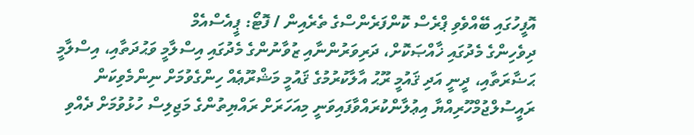އޮފީހުގައި ބޭއްވެވި ޕްރެސް ކޮންފަރެންސްގެ ތެރެއިން / ފޮޓޯ: ޕީއެސްއެމް
ދިވެހިންގެ މެދުގައި ޚާއްޞަކޮށް، ދަރިވަރުންނާއި ޒުވާނުންގެ މެދުގައި އިސްލާމީ ވަޙުދަތާއި، އިސްލާމީ ޙަޟާރަތާއި، ދީނީ އަދި ޤައުމީ ރޫޙު އާލާކުރުމުގެ ޤައުމީ މަޝްރޫޢެއް ހިންގެވުމަށް ނިންމެވިކަން ރައީސުލްޖުމްހޫރިއްޔާ އިޢުލާންކުރައްވާފައިވަނީ މިއަހަރަށް ރައްޔިތުންގެ މަޖިލިސް ހުޅުވުމަށް ދެއްވި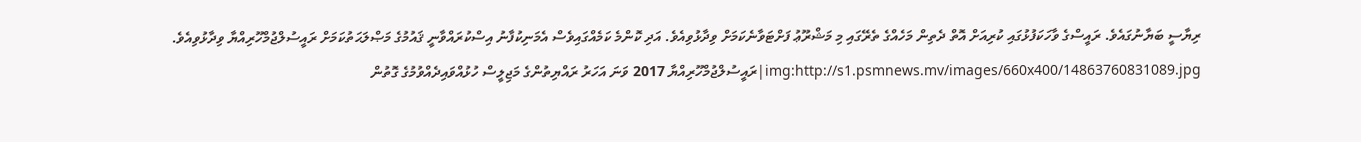ރިޔާސީ ބަޔާނުގައެވެ. ރައީސްގެ ވާހަކަފުޅުގައި ކުރިއަށް އޮތް ދެތިން މަހެއްގެ ތެރޭގައި މި މަޝްރޫޢު ފަށްޓަވާނެކަމަށް ވިދާޅުވިއެވެ. އަދި ކޮންމެ ކަމެއްގައިވެސް އެމަނިކުފާނު އިސްކުރައްވާނީ ޤައުމުގެ މަޞްލަޙަތުކަމަށް ރައީސުލްޖުމްހޫރިއްޔާ ވިދާޅުވިއެވެ.
img:http://s1.psmnews.mv/images/660x400/14863760831089.jpg|ރައީސުލްޖުމްހޫރިއްޔާ 2017 ވަނަ އަހަރު ރައްޔިތުންގެ މަޖިލީސް ހުޅުއްވައިދެއްވުމުގެ ގޮތުން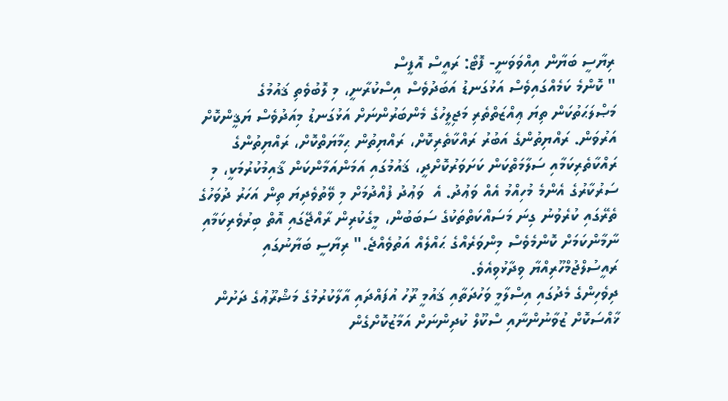ރިޔާސީ ބަޔާން އިއްވަވަނީ- ފޮޓޯ: ރައީސް އޮފީސް
" ކޮންމެ ކަމެއްގައިވެސް އަޅުގަނޑު އަބަދުވެސް އިސްކުރާނީ، މި ލޮބުވެތި ޤައުމުގެ މަޞްލަޙަތުކަން ތިޔަ ޢިއްޒަތްތެރި މަޖިލީހުގެ މެންބަރުންނަށް އަޅުގަނޑު މިއަދުވެސް ޔަޤީންކޮށް އަރުވަން. ރައްޔިތުންގެ އަބުރު ރައްކާތެރިކޮށް، ރައްޔިތުން ޙިމާޔަތްކޮށް، ރައްޔިތުންގެ ރައްކާތެރިކަމާއި ސަލާމަތްކަން ކަށަވަރުކޮށްދީ، ޤައުމުގައި އަމަންއަމާންކަން ޤާއިމުކުރުމަކީ، މި ސަރުކާރުގެ އެންމެ މުހިއްމު އެއް ވަޢުދު. އެ  ވަޢުދު ފުއްދުމަށް މި ވޭތުވެދިޔަ ތިން އަހަރު ދުވަހުގެ ތެރޭގައި ކުރެވުނު ގިނަ މަސައްކަތްތަކުގެ ސަބަބުން، މީގެކުރިން ރާއްޖޭގައި އޮތް ބިރުވެރިކަމާއި ނާމާންކަމަށް ކޮންމެވެސް މިންވަރެއްގެ ޙައްލެއް އަތުވެއްޖެ." ރިޔާސީ ބަޔާނުގައި ރައީސުލްޖުމްހޫރިއްޔާ ވިދާޅުވިއެވެ.
ދިވެހިންގެ މެދުގައި އިސްލާމީ ވަހުދަތާއި ޤައުމީ ރޫހު އުފައްދައި އާލާކުރުމުގެ މަޝްރޫޢުގެ ދަށުން ޚާއްސަކޮށް ޒުވާނުންނާއި ސްކޫލް ކުދިންނަށް އަމާޒުކޮށްގެން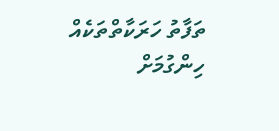ތަފާތު ހަރަކާތްތަކެއް ހިންގުމަށް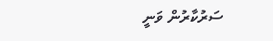ސަރުކާރުން ވަނީ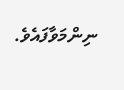ނިންމަވާފައެވެ.